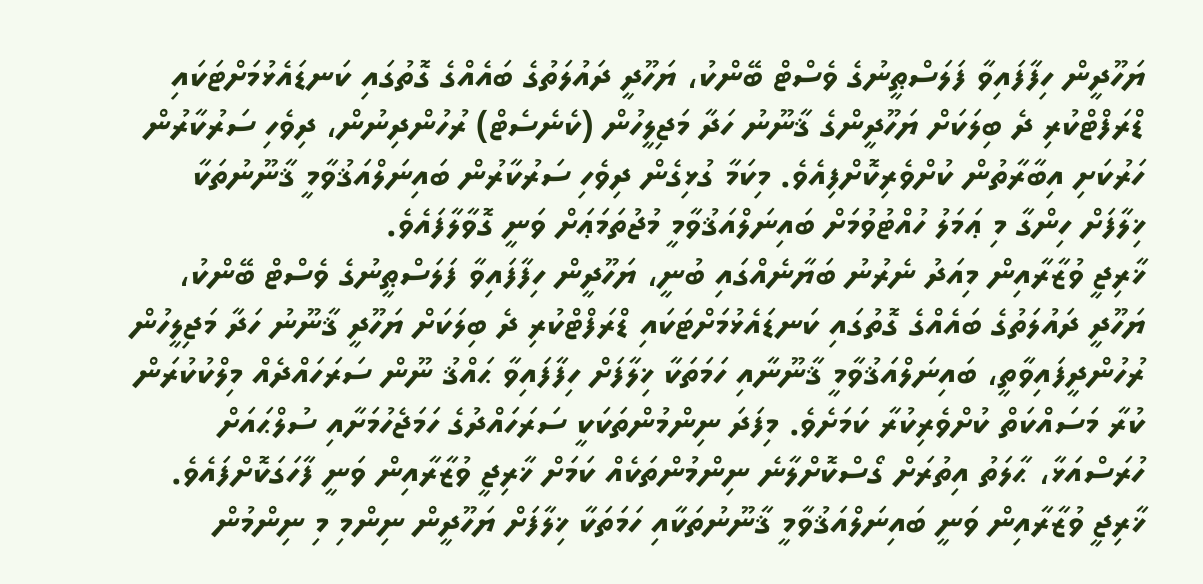ޔަހޫދީން ހިފާފައިވާ ފަލަސްޠީނުގެ ވެސްޓް ބޭންކު، ޔަހޫދީ ދައުލަތުގެ ބައެއްގެ ގޮތުގައި ކަނޑައެޅުމަށްޓަކައި ޑްރަފްޓްކުރި ދެ ބިލަކަށް ޔަހޫދީންގެ ޤާނޫނު ހަދާ މަޖިލީހުން (ކެނެސެޓް) ރުހުންދިނުން، ދިވެހި ސަރުކާރުން ހަރުކަށި އިބާރާތުން ކުށްވެރިކޮށްފިއެވެ. މިކަމާ ގުޅިގެން ދިވެހި ސަރުކާރުން ބައިނަލްއަޤުވާމީ ޤާނޫނުތަކާ ޚިލާފަށް ހިންގާ މި ޢަމަލު ހުއްޓުވުމަށް ބައިނަލްއަޤުވާމީ މުޖުތަމަޢަށް ވަނީ ގޮވާލާފައެވެ.
ޚާރިޖީ ވުޒާރާއިން މިއަދު ނެރުނު ބަޔާނެއްގައި ބުނީ، ޔަހޫދީން ހިފާފައިވާ ފަލަސްޠީނުގެ ވެސްޓް ބޭންކު، ޔަހޫދީ ދައުލަތުގެ ބައެއްގެ ގޮތުގައި ކަނޑައެޅުމަށްޓަކައި ޑްރަފްޓްކުރި ދެ ބިލަކަށް ޔަހޫދީ ޤާނޫނު ހަދާ މަޖިލީހުން ރުހުންދީފައިވާތީ، ބައިނަލްއަޤުވާމީ ޤާނޫނާއި ހަމަތަކާ ޚިލާފަށް ހިފާފައިވާ ޙައްޤު ނޫން ސަރަހައްދެއް މިލްކުކުރަން ކުރާ މަސައްކަތް ކުށްވެރިކުރާ ކަމަށެވެ. މިފަދަ ނިންމުންތަކަކީ ސަރަހައްދުގެ ހަމަޖެހުމަށާއި ސުލްޙައަށް ހުރަސްއަޅާ، ޙާލަތު އިތުރަށް ގޯސްކޮށްލާނެ ނިންމުންތަކެއް ކަމަށް ޚާރިޖީ ވުޒާރާއިން ވަނީ ފާހަގަކޮށްފައެވެ.
ޚާރިޖީ ވުޒާރާއިން ވަނީ ބައިނަލްއަޤުވާމީ ޤާނޫނުތަކާއި ހަމަތަކާ ޚިލާފަށް ޔަހޫދީން ނިންމި މި ނިންމުން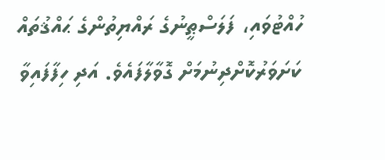ހުއްޓުވައި، ފަލަސްޠީނުގެ ރައްޔިތުންގެ ޙައްޤުތައް ކަށަވަރުކޮށްދިނުމަށް ގޮވާލާފައެވެ. އަދި ހިފާފައިވާ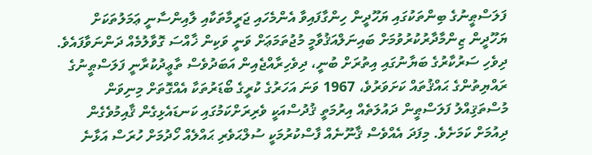ފަލަސްޠީނުގެ ބިންތަކުގައި ޔަހޫދީން ހިންގާފައިވާ އެންމެހައި ޖަރީމާތަކާއި ލާއިންސާނީ ޢަމަލުތަކަށް ޔަހޫދީން ޒިންމާދާރުކުރުވުމަށް ބައިނަލްއަޤުވާމީ މުޖުތަމަޢަށް ވަނީ ވަކިން ޚާއްސަ ގޮވާލުމެއް ދަންނަވާފައެވެ.
ދިވެހި ސަރުކާރުގެ ބަޔާނުގައި އިތުރަށް ބުނީ، ދިވެހިރާއްޖެއިން އަބަދުވެސް ތާޢީދުކުރާނީ ފަލަސްޠީނުގެ ރައްޔިތުންގެ ޙައްޤުތައް ކަށަވަރުވެ، 1967 ވަނަ އަހަރުގެ ކުރީގެ ބޯޑަރުތަކާ އެއްގޮތަށް މިނިވަން މުސްތަޤިއްލު ފަލަސްޠީން ދައުލަތެއް އިރުމަތީ ޤުދުސްއަކީ ވެރިރަށްކަމުގައި ކަނޑައެޅިގެން ޤާއިމުވެގެން ދިއުމަށް ކަމަށެވެ. މިފަދަ އެއްވެސް ޤާނޫނެއް ފާސްކުރުމަކީ ސުލްޙަވެރި ޙައްލެއް ހޯދުމަށް ހުރަސް އަޅާނެ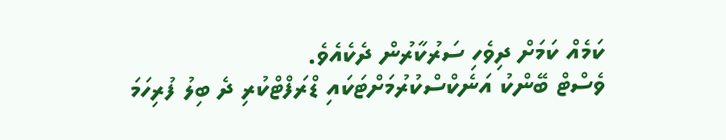ކަމެއް ކަމަށް ދިވެހި ސަރުކާރުން ދެކެއެވެ.
ވެސްޓް ބޭންކު އަނެކްސްކުރުމަށްޓަކައި ޑްރަފްޓްކުރި ދެ ބިލު ފުރިހަމަ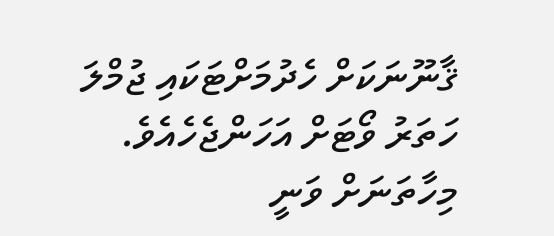ޤާނޫނަކަށް ހެދުމަށްޓަކައި ޖުމްލަ ހަތަރު ވޯޓަށް އަހަންޖެހެއެވެ. މިހާތަނަށް ވަނީ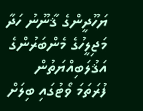ޔަހޫދީންގެ ޤާނޫނު ހަދާ މަޖިލީހުގެ މެންބަރުންގެ އަޤުލަބިއްޔަތުން ފުރަތަމަ ވޯޓުގައި ބިލަށް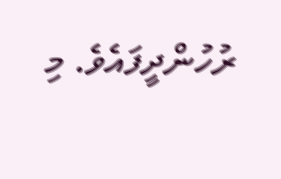ރުހުންދީފައެވެ. މި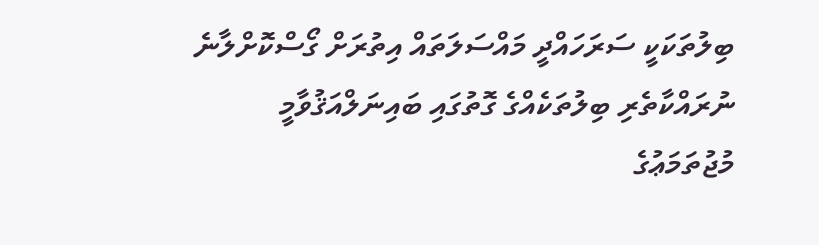ބިލުތަކަކީ ސަރަހައްދީ މައްސަލަތައް އިތުރަށް ގޯސްކޮށްލާނެ ނުރައްކާތެރި ބިލުތަކެއްގެ ގޮތުގައި ބައިނަލްއަޤުވާމީ މުޖުތަމަޢުގެ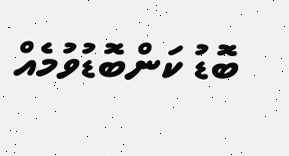ބޮޑު ކަންބޮޑުވުމެއް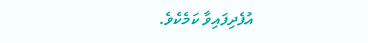އުފެދިފައިވާ ކަމެކެވެ.